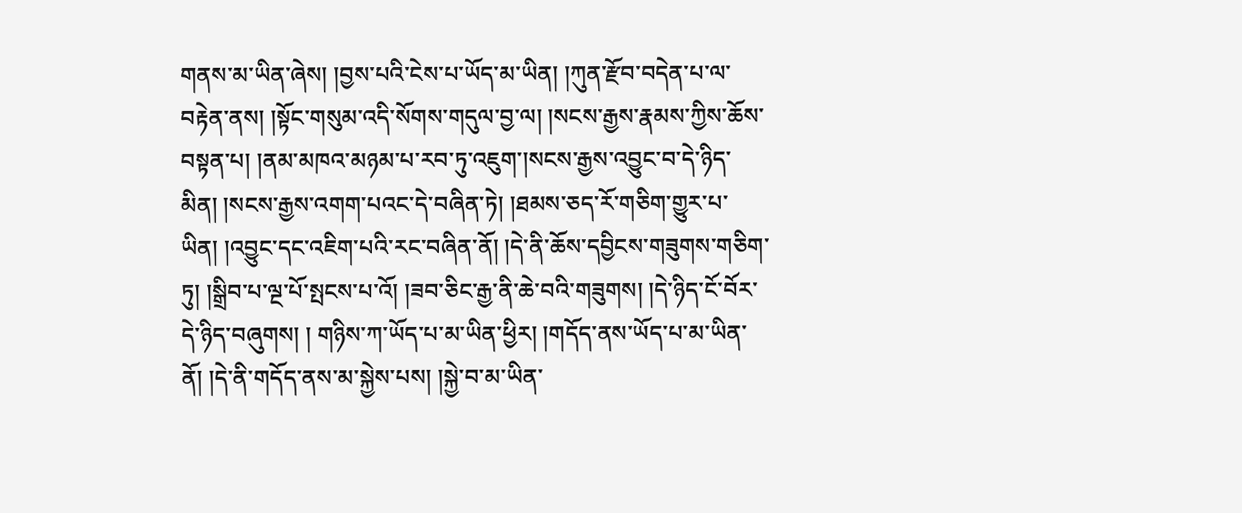གནས་མ་ཡིན་ཞེས། །བྱས་པའི་ངེས་པ་ཡོད་མ་ཡིན། །ཀུན་རྫོབ་བདེན་པ་ལ་བརྟེན་ནས། །སྟོང་གསུམ་འདི་སོགས་གདུལ་བྱ་ལ། །སངས་རྒྱས་རྣམས་ཀྱིས་ཆོས་བསྟན་པ། །ནམ་མཁའ་མཉམ་པ་རབ་ཏུ་འཇུག་།སངས་རྒྱས་འབྱུང་བ་དེ་ཉིད་མིན། །སངས་རྒྱས་འགག་པའང་དེ་བཞིན་ཏེ། །ཐམས་ཅད་རོ་གཅིག་གྱུར་པ་ཡིན། །འབྱུང་དང་འཇིག་པའི་རང་བཞིན་ནོ། །དེ་ནི་ཆོས་དབྱིངས་གཟུགས་གཅིག་ཏུ། །སྒྲིབ་པ་ལྔ་པོ་སྤངས་པ་འོ། །ཟབ་ཅིང་རྒྱ་ནི་ཆེ་བའི་གཟུགས། །དེ་ཉིད་ངོ་བོར་དེ་ཉིད་བཞུགས། ། གཉིས་ཀ་ཡོད་པ་མ་ཡིན་ཕྱིར། །གདོད་ནས་ཡོད་པ་མ་ཡིན་ནོ། །དེ་ནི་གདོད་ནས་མ་སྐྱེས་པས། །སྐྱེ་བ་མ་ཡིན་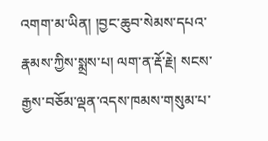འགག་མ་ཡིན། །བྱང་ཆུབ་སེམས་དཔའ་རྣམས་ཀྱིས་སྨྲས་པ། ལག་ན་རྡོ་རྗེ། སངས་རྒྱས་བཅོམ་ལྡན་འདས་ཁམས་གསུམ་པ་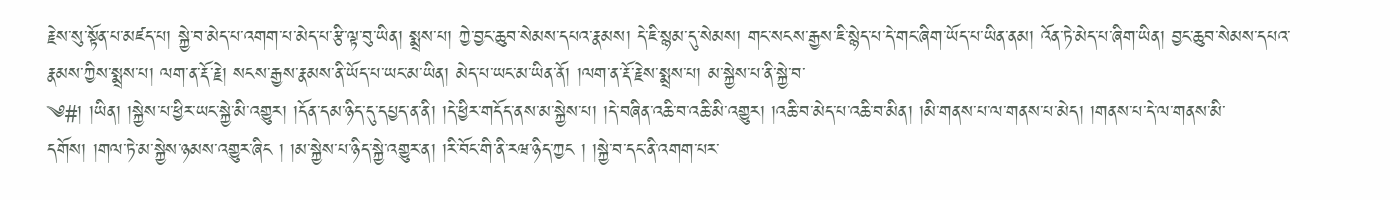རྗེས་སུ་སྟོན་པ་མཛད་པ། སྐྱེ་བ་མེད་པ་འགག་པ་མེད་པ་རྩི་ལྟ་བུ་ཡིན། སྨྲས་པ། ཀྱེ་བྱང་ཆུབ་སེམས་དཔའ་རྣམས། དེ་ཇི་སྙམ་དུ་སེམས། གང་སངས་རྒྱས་ཇི་སྙེད་པ་དེ་གང་ཞིག་ཡོད་པ་ཡིན་ནམ། འོན་ཏེ་མེད་པ་ཞིག་ཡིན། བྱང་ཆུབ་སེམས་དཔའ་རྣམས་ཀྱིས་སྨྲས་པ། ལག་ན་རྡོ་རྗེ། སངས་རྒྱས་རྣམས་ནི་ཡོད་པ་ཡང་མ་ཡིན། མེད་པ་ཡང་མ་ཡིན་ནོ། །ལག་ན་རྡོ་རྗེས་སྨྲས་པ། མ་སྐྱེས་པ་ནི་སྐྱེ་བ་
༄#། །ཡིན། །སྐྱེས་པ་ཕྱིར་ཡང་སྐྱེ་མི་འགྱུར། །དོན་དམ་ཉིད་དུ་དཔྱད་ན་ནི། །དེ་ཕྱིར་གདོད་ནས་མ་སྐྱེས་པ། །དེ་བཞིན་འཆི་བ་འཆི་མི་འགྱུར། །འཆི་བ་མེད་པ་འཆི་བ་མིན། །མི་གནས་པ་ལ་གནས་པ་མེད། །གནས་པ་དེ་ལ་གནས་མི་དགོས། །གལ་ཏེ་མ་སྐྱེས་ཉམས་འགྱུར་ཞིང ། །མ་སྐྱེས་པ་ཉིད་སྐྱེ་འགྱུར་ན། །རི་བོང་གི་ནི་རཝ་ཉིད་ཀྱང ། །སྐྱེ་བ་དང་ནི་འགག་པར་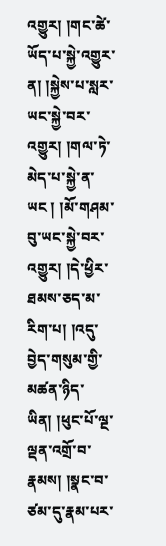འགྱུར། །གང་ཚེ་ཡོད་པ་སྐྱེ་འགྱུར་ན། །སྐྱེས་པ་སླར་ཡང་སྐྱེ་བར་འགྱུར། །གལ་ཏེ་མེད་པ་སྐྱེ་ན་ཡང ། །མོ་གཤམ་བུ་ཡང་སྐྱེ་བར་འགྱུར། །དེ་ཕྱིར་ཐམས་ཅད་མ་རིག་པ། །འདུ་བྱེད་གསུམ་གྱི་མཚན་ཉིད་ཡིན། །ཕུང་པོ་ལྔ་ལྡན་འགྲོ་བ་རྣམས། །སྣང་བ་ཙམ་དུ་རྣམ་པར་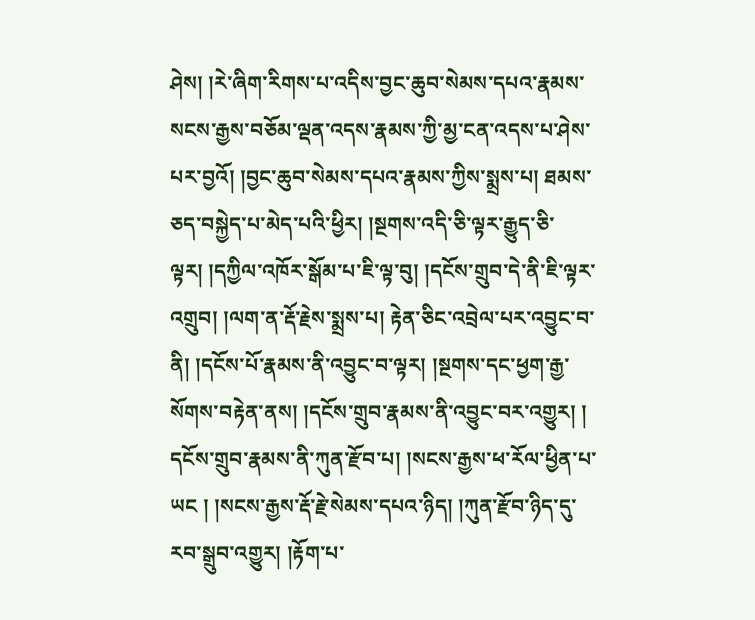ཤེས། །རེ་ཞིག་རིགས་པ་འདིས་བྱང་ཆུབ་སེམས་དཔའ་རྣམས་སངས་རྒྱས་བཅོམ་ལྡན་འདས་རྣམས་ཀྱི་མྱ་ངན་འདས་པ་ཤེས་པར་བྱའོ། །བྱང་ཆུབ་སེམས་དཔའ་རྣམས་ཀྱིས་སྨྲས་པ། ཐམས་ཅད་བསྐྱེད་པ་མེད་པའི་ཕྱིར། །སྔགས་འདི་ཅི་ལྟར་རྒྱུད་ཅི་ལྟར། །དཀྱིལ་འཁོར་སྒོམ་པ་ཇི་ལྟ་བུ། །དངོས་གྲུབ་དེ་ནི་ཇི་ལྟར་འགྲུབ། །ལག་ན་རྡོ་རྗེས་སྨྲས་པ། རྟེན་ཅིང་འབྲེལ་པར་འབྱུང་བ་ནི། །དངོས་པོ་རྣམས་ནི་འབྱུང་བ་ལྟར། །སྔགས་དང་ཕྱག་རྒྱ་སོགས་བརྟེན་ནས། །དངོས་གྲུབ་རྣམས་ནི་འབྱུང་བར་འགྱུར། །
དངོས་གྲུབ་རྣམས་ནི་ཀུན་རྫོབ་པ། །སངས་རྒྱས་ཕ་རོལ་ཕྱིན་པ་ཡང ། །སངས་རྒྱས་རྡོ་རྗེ་སེམས་དཔའ་ཉིད། །ཀུན་རྫོབ་ཉིད་དུ་རབ་སྒྲུབ་འགྱུར། །རྟོག་པ་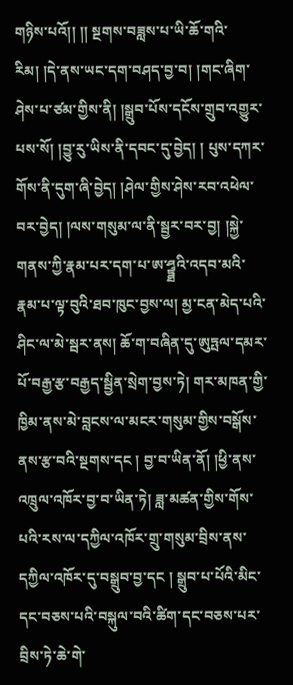གཉིས་པའོ།། །། སྔགས་བཟླས་པ་ཡི་ཆོ་གའི་རིམ། །དེ་ནས་ཡང་དག་བཤད་བྱ་བ། །གང་ཞིག་ཤེས་པ་ཙམ་གྱིས་ནི། །སྒྲུབ་པོས་དངོས་གྲུབ་འགྱུར་པས་སོ། །བྱུ་རུ་ཡིས་ནི་དབང་དུ་བྱེད། ། པུས་དཀར་གོས་ནི་དུག་ཞི་བྱེད། །ཤེལ་གྱིས་ཤེས་རབ་འཕེལ་བར་བྱེད། །ལས་གསུམ་ལ་ནི་སྦྱར་བར་བྱ། །སྐྱེ་གནས་ཀྱི་རྣམ་པར་དག་པ་ཨ་ཤྭྟྠའི་འདབ་མའི་རྣམ་པ་ལྟ་བུའི་ཐབ་ཁུང་བྱས་ལ། མྱ་ངན་མེད་པའི་ཤིང་ལ་མེ་སྦར་ནས། ཆོ་ག་བཞིན་དུ་ཨུཏྤལ་དམར་པོ་བརྒྱ་རྩ་བརྒྱད་སྦྱིན་སྲེག་བྱས་ཏེ། གར་མཁན་གྱི་ཁྱིམ་ནས་མེ་བླངས་ལ་མངར་གསུམ་གྱིས་བསྒོས་ནས་རྩ་བའི་སྔགས་དང ། བྱ་བ་ཡིན་ནོ། །ཕྱི་ནས་འཁྲུལ་འཁོར་བྱ་བ་ཡིན་ཏེ། ཟླ་མཚན་གྱིས་གོས་པའི་རས་ལ་དཀྱིལ་འཁོར་གྲུ་གསུམ་བྲིས་ནས་དཀྱིལ་འཁོར་དུ་བསྒྲུབ་བྱ་དང ། སྒྲུབ་པ་པོའི་མིང་དང་བཅས་པའི་བསྐུལ་བའི་ཚིག་དང་བཅས་པར་བྲིས་ཏེ་ཆེ་གེ་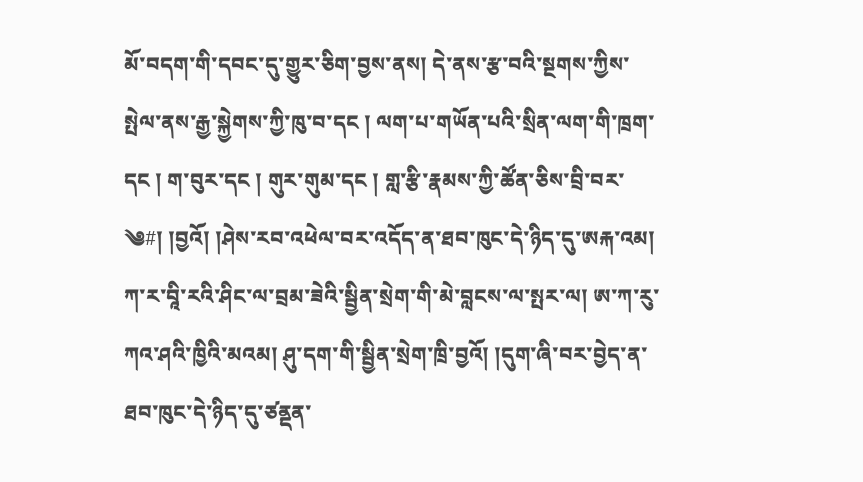མོ་བདག་གི་དབང་དུ་གྱུར་ཅིག་བྱས་ནས། དེ་ནས་རྩ་བའི་སྔགས་ཀྱིས་སྤེལ་ནས་རྒྱ་སྐྱེགས་ཀྱི་ཁུ་བ་དང ། ལག་པ་གཡོན་པའི་སྲིན་ལག་གི་ཁྲག་དང ། ག་བུར་དང ། གུར་གུམ་དང ། གླ་རྩི་རྣམས་ཀྱི་ཚོན་ཅིས་བྲི་བར་
༄#། །བྱའོ། །ཤེས་རབ་འཕེལ་བར་འདོད་ན་ཐབ་ཁུང་དེ་ཉིད་དུ་ཨརྐ་འམ། ཀ་ར་བཱི་རའི་ཤིང་ལ་བྲམ་ཟེའི་སྦྱིན་སྲེག་གི་མེ་བླངས་ལ་སྤར་ལ། ཨ་ཀ་རུ་ཀའ་ཤའི་ཁྱིའི་མའམ། ཤུ་དག་གི་སྦྱིན་སྲེག་ཁྲི་བྱའོ། །དུག་ཞི་བར་བྱེད་ན་ཐབ་ཁུང་དེ་ཉིད་དུ་ཙནྡན་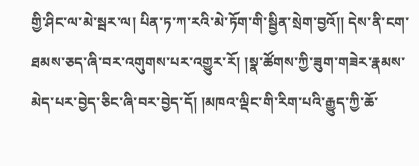གྱི་ཤིང་ལ་མེ་སྦར་ལ། པིན་ཏ་ཀ་རའི་མེ་ཏོག་གི་སྦྱིན་སྲེག་བྱའོ།། དེས་ནི་ངག་ཐམས་ཅད་ཞི་བར་འགུགས་པར་འགྱུར་རོ། །སྣ་ཚོགས་ཀྱི་ཟུག་གཟེར་རྣམས་མེད་པར་བྱེད་ཅིང་ཞི་བར་བྱེད་དོ། །མཁའ་ལྡིང་གི་རིག་པའི་རྒྱུད་ཀྱི་ཆོ་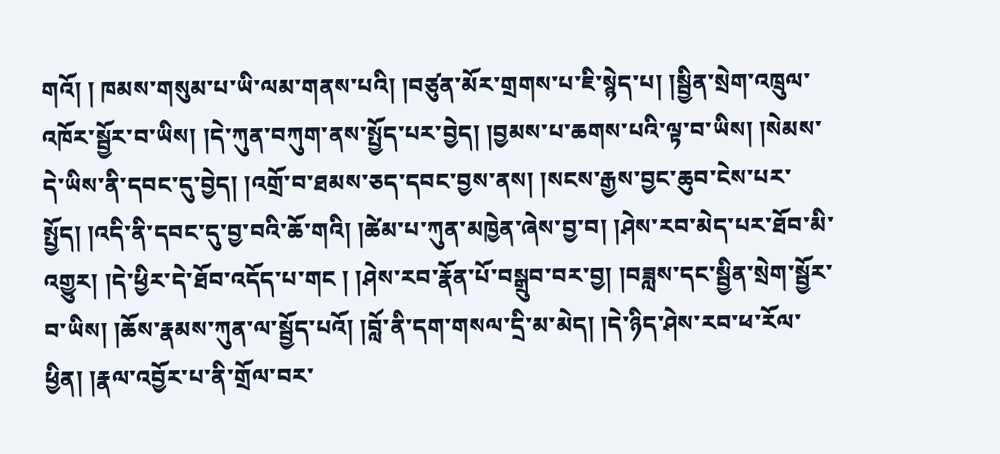གའོ། ། ཁམས་གསུམ་པ་ཡི་ལམ་གནས་པའི། །བཙུན་མོར་གྲགས་པ་ཇི་སྙེད་པ། །སྦྱིན་སྲེག་འཁྲུལ་འཁོར་སྦྱོར་བ་ཡིས། །དེ་ཀུན་བཀུག་ནས་སྤྱོད་པར་བྱེད། །བྱམས་པ་ཆགས་པའི་ལྟ་བ་ཡིས། །སེམས་དེ་ཡིས་ནི་དབང་དུ་བྱེད། །འགྲོ་བ་ཐམས་ཅད་དབང་བྱས་ནས། །སངས་རྒྱས་བྱང་ཆུབ་ངེས་པར་སྤྱོད། །འདི་ནི་དབང་དུ་བྱ་བའི་ཆོ་གའི། །ཚེམ་པ་ཀུན་མཁྱེན་ཞེས་བྱ་བ། །ཤེས་རབ་མེད་པར་ཐོབ་མི་འགྱུར། །དེ་ཕྱིར་དེ་ཐོབ་འདོད་པ་གང ། །ཤེས་རབ་རྣོན་པོ་བསྒྲུབ་བར་བྱ། །བཟླས་དང་སྦྱིན་སྲེག་སྦྱོར་བ་ཡིས། །ཆོས་རྣམས་ཀུན་ལ་སྦྱོད་པའོ། །བློ་ནི་དག་གསལ་དྲི་མ་མེད། །དེ་ཉིད་ཤེས་རབ་ཕ་རོལ་ཕྱིན། །རྣལ་འབྱོར་པ་ནི་གྲོལ་བར་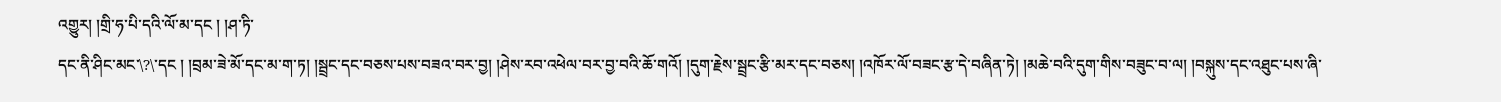འགྱུར། །གྲི་ཧ་པི་དའི་ལོ་མ་དང ། །ཤ་ཏི་
དང་ནི་ཤིང་མང་\?\་དང ། །བྲམ་ཟེ་མོ་དང་མ་ག་ཏ། །སྦྲང་དང་བཅས་པས་བཟའ་བར་བྱ། །ཤེས་རབ་འཕེལ་བར་བྱ་བའི་ཆོ་གའོ། །དུག་རྗེས་སྦྲང་རྩི་མར་དང་བཅས། །འཁོར་ལོ་བཟང་རྩ་དེ་བཞིན་ཏེ། །མཆེ་བའི་དུག་གིས་བཟུང་བ་ལ། །བསྐུས་དང་འཐུང་པས་ཞི་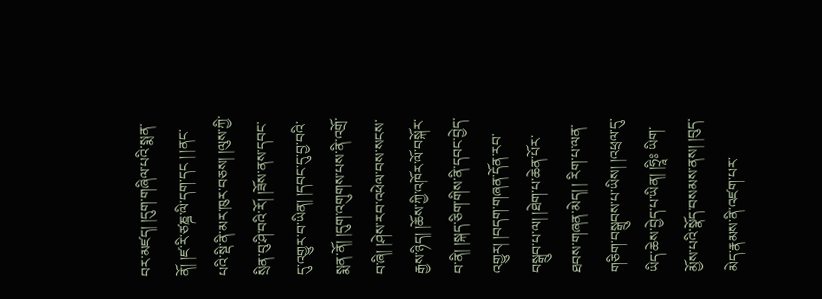བར་མཛད། །དུག་གཞིལ་པའི་སྨན་ནོ། །ཛ་རི་ཙཎྜ་ལི་དག་དང ། །ནང་པའི་སྡི་ནི་མར་ཁུར་བཅས། །ལུས་ཀྱི་སྲིན་བུ་ཤི་བའི་རོ། །ཟོས་ནས་དབང་དུ་འགྱུར་བ་ཡིན། །དབང་དུ་བྱ་བའི་སྨན་ནོ། །དུག་འགུགས་པས་ནི་འགྲོ་བ་ཞི། །ཤེས་རབ་འཕེལ་བས་སངས་རྒྱས་ཉིད། །ཆོས་ཀྱི་འཁོར་ལོ་བསྐོར་བ་ནི། །སྐད་ཅིག་གིས་ནི་དབང་བྱེད་འགྱུར། །བདག་གཞན་དོན་རབ་བསྒྲུབ་པ་ལ། །ཐེག་པ་ཆེན་པོར་ཐབས་གཞན་མེད། ། རིག་པ་ལན་གཅིག་བསྒྲུབས་པ་ཡིས། །འཕྲལ་དུ་ཡིད་ཆེས་བྱེད་པ་ཡིན། །ཧྲཱིཿ ཡིག་མྱོས་པའི་སྣོད་བསམས་ནས། །བུད་མེད་རྣམས་ནི་འཛག་པར་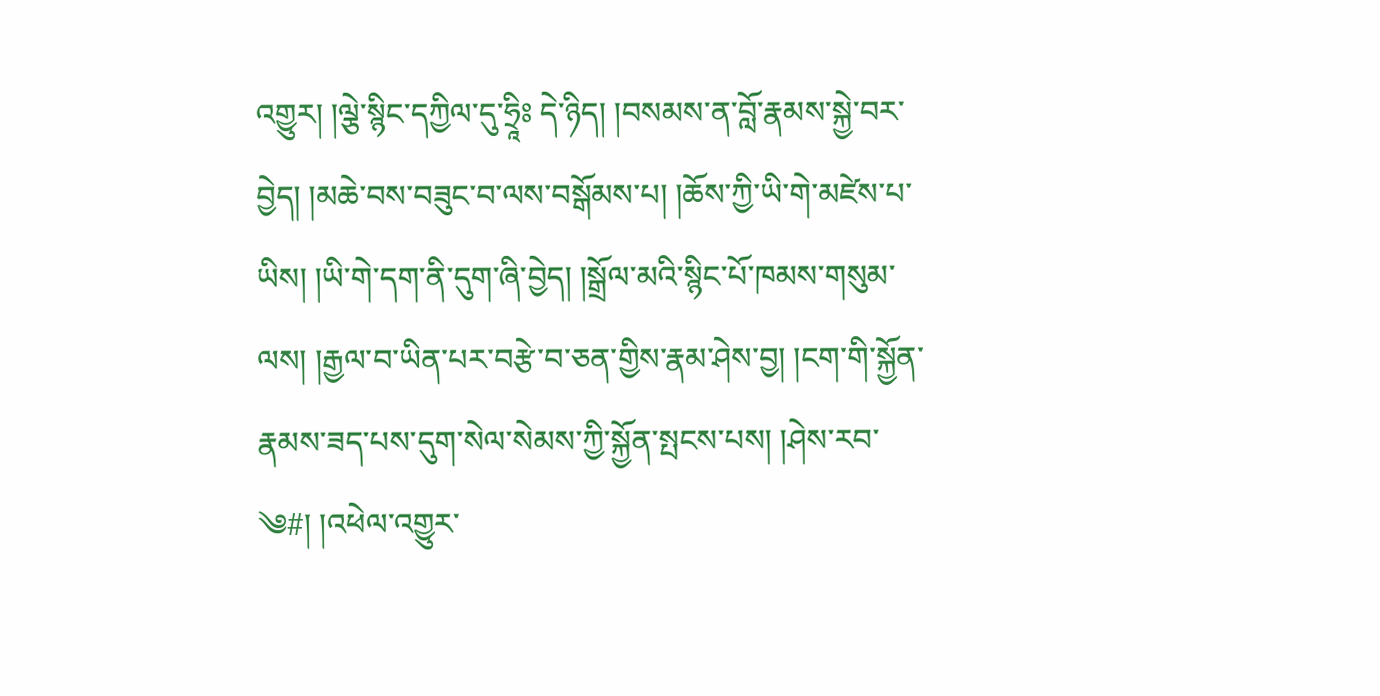འགྱུར། །ལྕེ་སྙིང་དཀྱིལ་དུ་ཧྲཱིཿ དེ་ཉིད། །བསམས་ན་བློ་རྣམས་སྐྱེ་བར་བྱེད། །མཆེ་བས་བཟུང་བ་ལས་བསྒོམས་པ། །ཆོས་ཀྱི་ཡི་གེ་མཛེས་པ་ཡིས། །ཡི་གེ་དག་ནི་དུག་ཞི་བྱེད། །སྒྲོལ་མའི་སྙིང་པོ་ཁམས་གསུམ་ལས། །རྒྱལ་བ་ཡིན་པར་བརྩེ་བ་ཅན་གྱིས་རྣམ་ཤེས་བྱ། །ངག་གི་སྐྱོན་རྣམས་ཟད་པས་དུག་སེལ་སེམས་ཀྱི་སྐྱོན་སྤངས་པས། །ཤེས་རབ་
༄#། །འཕེལ་འགྱུར་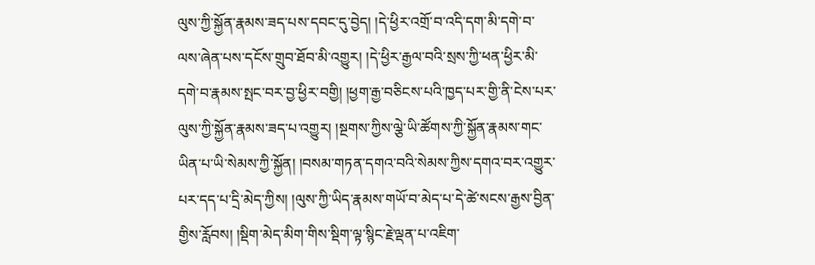ལུས་ཀྱི་སྐྱོན་རྣམས་ཟད་པས་དབང་དུ་བྱེད། །དེ་ཕྱིར་འགྲོ་བ་འདི་དག་མི་དགེ་བ་ལས་ཞེན་པས་དངོས་གྲུབ་ཐོབ་མི་འགྱུར། །དེ་ཕྱིར་རྒྱལ་བའི་སྲས་ཀྱི་ཕན་ཕྱིར་མི་དགེ་བ་རྣམས་སྤང་བར་བྱ་ཕྱིར་བགྱི། །ཕྱག་རྒྱ་བཅིངས་པའི་ཁྱད་པར་གྱི་ནི་ངེས་པར་ལུས་ཀྱི་སྐྱོན་རྣམས་ཟད་པ་འགྱུར། །སྔགས་ཀྱིས་ལྕེ་ཡི་ཚོགས་ཀྱི་སྐྱོན་རྣམས་གང་ཡིན་པ་ཡི་སེམས་ཀྱི་སྐྱོན། །བསམ་གཏན་དགའ་བའི་སེམས་ཀྱིས་དགའ་བར་འགྱུར་པར་དད་པ་དྲི་མེད་ཀྱིས། །ལུས་ཀྱི་ཡིད་རྣམས་གཡོ་བ་མེད་པ་དེ་ཚེ་སངས་རྒྱས་བྱིན་གྱིས་རློབས། །སྡིག་མེད་མིག་གིས་སྡིག་ལྟ་སྙིང་རྗེ་ལྡན་པ་འཇིག་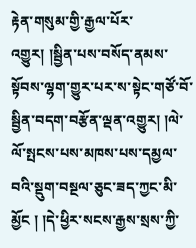རྟེན་གསུམ་གྱི་རྒྱལ་པོར་འགྱུར། །སྦྱིན་པས་བསོད་ནམས་སྟོབས་ལྷག་གྱུར་པར་ས་སྟེང་གཙོ་བོ་སྦྱིན་བདག་བརྩོན་ལྡན་འགྱུར། །ལེ་ལོ་སྤངས་པས་མཁས་པས་དམྱལ་བའི་སྡུག་བསྔལ་ཅུང་ཟད་ཀྱང་མི་མྱོང ། །དེ་ཕྱིར་སངས་རྒྱས་སྲས་ཀྱི་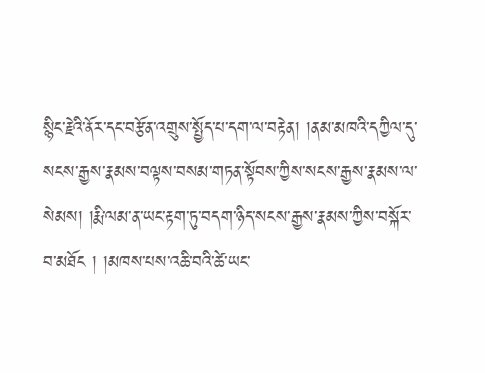སྙིང་རྗེའི་ནོར་དང་བརྩོན་འགྲུས་སྤྱོད་པ་དག་ལ་བརྟེན། །ནམ་མཁའི་དཀྱིལ་དུ་སངས་རྒྱས་རྣམས་བལྟས་བསམ་གཏན་སྟོབས་ཀྱིས་སངས་རྒྱས་རྣམས་ལ་སེམས། །རྨི་ལམ་ན་ཡང་རྟག་ཏུ་བདག་ཉིད་སངས་རྒྱས་རྣམས་ཀྱིས་བསྐོར་བ་མཐོང ། །མཁས་པས་འཆི་བའི་ཚེ་ཡང་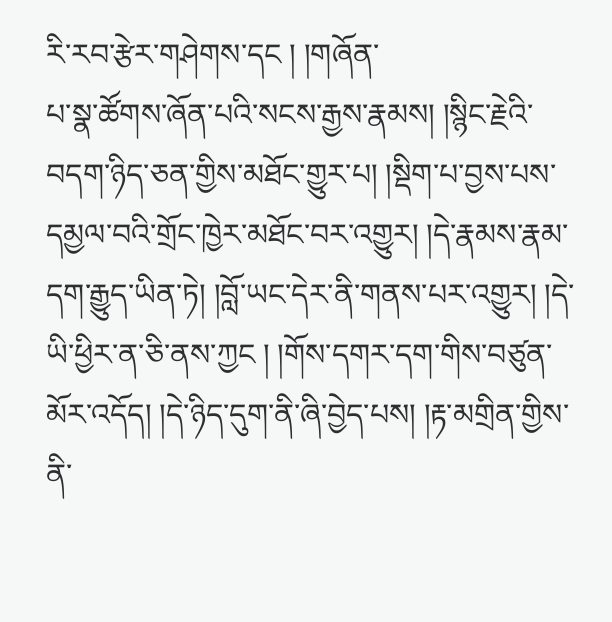རི་རབ་རྩེར་གཤེགས་དང ། །གཞོན་
པ་སྣ་ཚོགས་ཞོན་པའི་སངས་རྒྱས་རྣམས། །སྙིང་རྗེའི་བདག་ཉིད་ཅན་གྱིས་མཐོང་གྱུར་པ། །སྡིག་པ་བྱས་པས་དམྱལ་བའི་གྲོང་ཁྱེར་མཐོང་བར་འགྱུར། །དེ་རྣམས་རྣམ་དག་རྒྱུད་ཡིན་ཏེ། །བློ་ཡང་དེར་ནི་གནས་པར་འགྱུར། །དེ་ཡི་ཕྱིར་ན་ཅི་ནས་ཀྱང ། །གོས་དགར་དག་གིས་བཙུན་མོར་འདོད། །དེ་ཉིད་དུག་ནི་ཞི་བྱེད་པས། །རྟ་མགྲིན་གྱིས་ནི་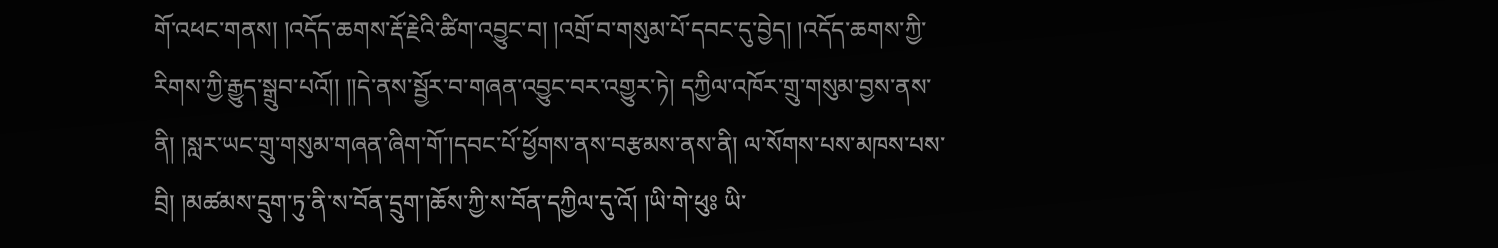གོ་འཕང་གནས། །འདོད་ཆགས་རྡོ་རྗེའི་ཚིག་འབྱུང་བ། །འགྲོ་བ་གསུམ་པོ་དབང་དུ་བྱེད། །འདོད་ཆགས་ཀྱི་རིགས་ཀྱི་རྒྱུད་སྒྲུབ་པའོ།། །།དེ་ནས་སྦྱོར་བ་གཞན་འབྱུང་བར་འགྱུར་ཏེ། དཀྱིལ་འཁོར་གྲུ་གསུམ་བྱས་ནས་ནི། །སླར་ཡང་གྲུ་གསུམ་གཞན་ཞིག་གོ་།དབང་པོ་ཕྱོགས་ནས་བརྩམས་ནས་ནི། ལ་སོགས་པས་མཁས་པས་བྲི། །མཚམས་དྲུག་ཏུ་ནི་ས་བོན་དྲུག་།ཆོས་ཀྱི་ས་བོན་དཀྱིལ་དུ་འོ། །ཡི་གེ་ཕུཿ ཡི་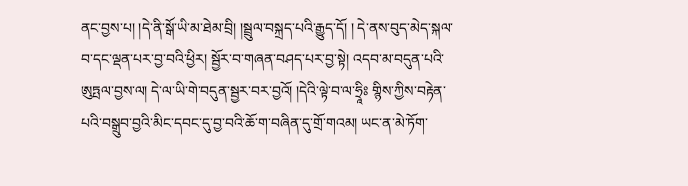ནང་བྱས་པ། །དེ་ནི་སྒོ་ཡི་མ་ཐེམ་བྲི། །སྦྲུལ་བསྐྲད་པའི་རྒྱུད་དོ། ། དེ་ནས་བུད་མེད་སྐལ་བ་དང་ལྡན་པར་བྱ་བའི་ཕྱིར། སྦྱོར་བ་གཞན་བཤད་པར་བྱ་སྟེ། འདབ་མ་བདུན་པའི་ཨུཏྤལ་བྱས་ལ། དེ་ལ་ཡི་གེ་བདུན་སྦྱར་བར་བྱའོ། །དེའི་ལྟེ་བ་ལ་ཧྲཱིཿ གྙིས་ཀྱིས་བརྟེན་པའི་བསྒྲུབ་བྱའི་མིང་དབང་དུ་བྱ་བའི་ཆོ་ག་བཞིན་དུ་གྲོ་གའམ། ཡང་ན་མེ་ཏོག་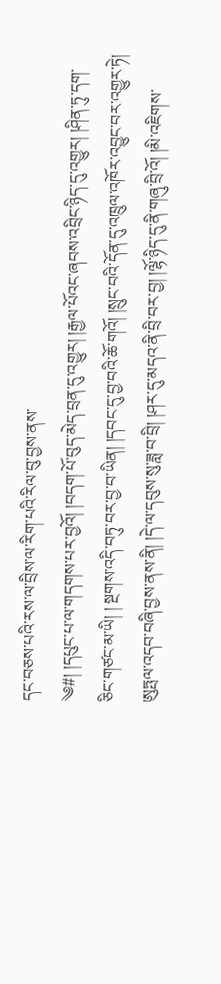དང་བཅས་པའི་རས་ལ་བྲིས་ལ་རིག་པའི་རིལ་བུ་བྱས་ནས་
༄#། །དཔུང་པ་ལ་གདགས་པར་བྱའོ། །བདག་པོ་བུད་མེད་བྲན་དུ་འགྱུར། །རྒྱལ་པོའང་ཞབས་འབྲིང་ཉིད་དུ་འགྱུར། །ཤིན་ཏུ་དག་ཅིང་གཙང་མ་ཡི། ། སྔགས་འདི་བཏུ་བར་བྱ་བ་ཡིན། །དབང་དུ་བྱ་བའི་ཆོ་གའོ། །སྲུང་བའི་དོན་དུ་འཁྲུལ་འཁོར་འབྱུང་བར་འགྱུར་ཏེ། ཨུཏྤལ་འདབ་བཞི་བྱས་ནས་ནི། །དེ་ལ་དབུས་སུ་ཟླ་བ་བྲི། །ཤར་དུ་མདའ་ནི་བྲི་བར་བྱ། །ལྷོ་ཉིད་དུ་ནི་གཞུ་བྲི་འོ། །མི་འཇིགས་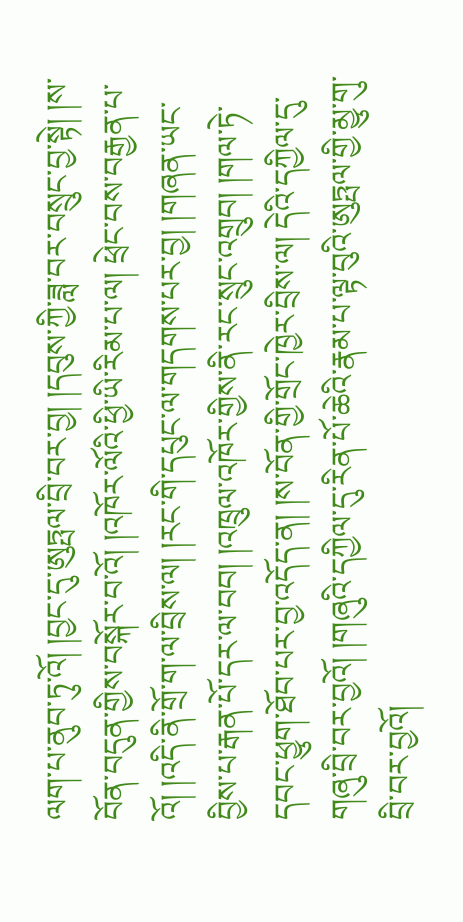ལག་པ་ནུབ་ཏུ་འོ། །བྱང་དུ་ཨུཏྤལ་བྲི་བར་བྱ། །དབུས་ཀྱི་ཟླ་བར་བསྲུང་བྱ་སྟེ། །ས་བོན་བདུན་གྱིས་བསྐོར་བ་འོ། །འཁོར་ལོའི་ཕྱི་ཡི་རིམ་པ་ལ། ཕྲེང་བས་བརྒྱན་པ་འོ། །འདི་ནི་གྲོ་ག་ལ་བྲིས་ལ། །རང་གི་དཔུང་ལ་གདགས་པར་བྱ། །གཞན་ཡང་བྱིས་པ་རྒན་པོ་དར་ལ་བབ། །འཁྲུལ་འཁོར་གྱིས་ནི་རང་སྲུང་འགྲུབ། །གལ་ཏེ་དབང་ཕྱུག་ཐོབ་པར་བྱ་འདོད་ན། །ས་བོན་གྱི་གྲོང་ཁྱེར་བྲིས་ལ། དེའི་དཀྱིལ་དུ་གཞུ་བྲི་བར་བྱའོ། །གཞུའི་དཀྱིལ་དུ་རིན་པོ་ཆེའི་རྣམ་པ་ལྟ་བུའི་ཨུཏྤལ་གྱི་མྱུ་གུ་བྲི་བར་བྱའོ།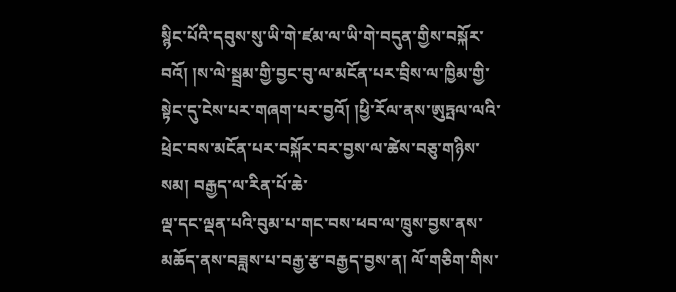སྙིང་པོའི་དབུས་སུ་ཡི་གེ་ཛམ་ལ་ཡི་གེ་བདུན་གྱིས་བསྐོར་བའོ། །ས་ལེ་སྦྲམ་གྱི་བྱང་བུ་ལ་མངོན་པར་བྲིས་ལ་ཁྱིམ་གྱི་སྟེང་དུ་ངེས་པར་གཞག་པར་བྱའོ། །ཕྱི་རོལ་ནས་ཨུཏྤལ་ལའི་ཕྲེང་བས་མངོན་པར་བསྐོར་བར་བྱས་ལ་ཚེས་བཅུ་གཉིས་སམ། བརྒྱད་ལ་རིན་པོ་ཆེ་
ལྡ་དང་ལྡན་པའི་བུམ་པ་གང་བས་ཕབ་ལ་ཁྲུས་བྱས་ནས་མཆོད་ནས་བཟླས་པ་བརྒྱ་རྩ་བརྒྱད་བྱས་ན། ལོ་གཅིག་གིས་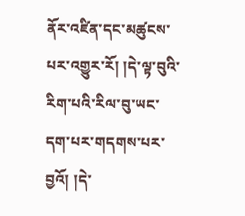ནོར་འཛིན་དང་མཚུངས་པར་འགྱུར་རོ། །དེ་ལྟ་བུའི་རིག་པའི་རིལ་བུ་ཡང་དག་པར་གདགས་པར་བྱའོ། །དེ་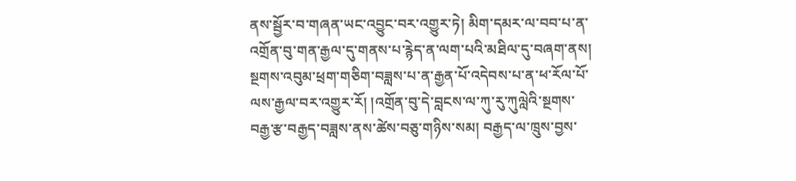ནས་སྦྱོར་བ་གཞན་ཡང་འབྱུང་བར་འགྱུར་ཏེ། མིག་དམར་ལ་བབ་པ་ན་འགྲོན་བུ་གན་རྒྱལ་དུ་གནས་པ་རྙེད་ན་ལག་པའི་མཐིལ་དུ་བཞག་ནས། སྔགས་འབུམ་ཕྲག་གཅིག་བཟླས་པ་ན་རྒྱན་པོ་འདེབས་པ་ན་ཕ་རོལ་པོ་ལས་རྒྱལ་བར་འགྱུར་རོ། །འགྲོན་བུ་དེ་བླངས་ལ་ཀུ་རུ་ཀུལླེའི་སྔགས་བརྒྱ་རྩ་བརྒྱད་བཟླས་ནས་ཚེས་བཅུ་གཉིས་སམ། བརྒྱད་ལ་ཁྲུས་བྱས་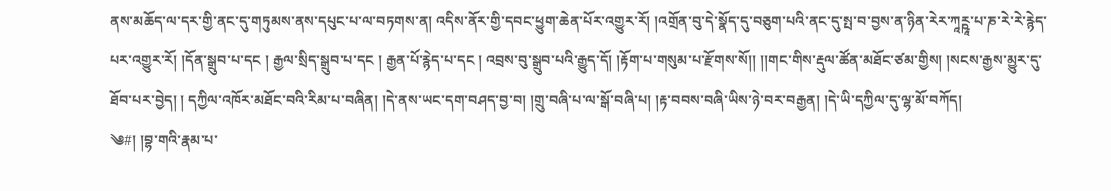ནས་མཆོད་ལ་དར་གྱི་ནང་དུ་གཏུམས་ནས་དཔུང་པ་ལ་བཏགས་ན། འདིས་ནོར་གྱི་དབང་ཕྱུག་ཆེན་པོར་འགྱུར་རོ། །འགྲོན་བུ་དེ་སྣོད་དུ་བཅུག་པའི་ནང་དུ་སྤ་བ་བྱས་ན་ཉིན་རེར་ཀཱཪྵཱ་པ་ཎ་རེ་རེ་རྙེད་པར་འགྱུར་རོ། །དོན་སྒྲུབ་པ་དང ། རྒྱལ་སྲིད་སྒྲུབ་པ་དང ། རྒྱན་པོ་རྙེད་པ་དང ། འབྲས་བུ་སྒྲུབ་པའི་རྒྱུད་དོ། །རྟོག་པ་གསུམ་པ་རྫོགས་སོ།། །།གང་གིས་རྡུལ་ཚོན་མཐོང་ཙམ་གྱིས། །སངས་རྒྱས་མྱུར་དུ་ཐོབ་པར་བྱེད། ། དཀྱིལ་འཁོར་མཐོང་བའི་རིམ་པ་བཞིན། །དེ་ནས་ཡང་དག་བཤད་བྱ་བ། །གྲུ་བཞི་པ་ལ་སྒོ་བཞི་པ། །རྟ་བབས་བཞི་ཡིས་ཉེ་བར་བརྒྱན། །དེ་ཡི་དཀྱིལ་དུ་ལྷ་མོ་བཀོད།
༄#། །བྷ་གའི་རྣམ་པ་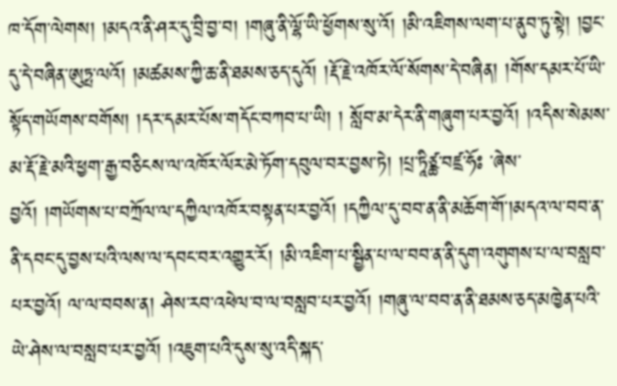ཁ་དོག་ལེགས། །མདའ་ནི་ཤར་དུ་བྲི་བྱ་བ། །གཞུ་ནི་ལྷོ་ཡི་ཕྱོགས་སུ་འོ། །མི་འཇིགས་ལག་པ་ནུབ་ཏུ་སྟེ། །བྱང་དུ་དེ་བཞིན་ཨུཏྤ་ལའོ། །མཚམས་ཀྱི་ཆ་ནི་ཐམས་ཅད་དུའོ། །རྡོ་རྗེ་འཁོར་ལོ་སོགས་དེ་བཞིན། །གོས་དམར་པོ་ཡི་སྟོད་གཡོགས་བགོས། །དར་དམར་པོས་གདོང་བཀབ་པ་ཡི། ། སློབ་མ་དེར་ནི་གཞུག་པར་བྱའོ། །འདིས་སེམས་མ་རྡོ་རྗེ་མའི་ཕྱག་རྒྱ་བཅིངས་ལ་འཁོར་ལོར་མེ་ཏོག་དབུལ་བར་བྱས་ཏེ། །པྲ་ཏཱིཙྪ་བཛྲ་ཧོཿ ་ཞེས་བྱའོ། །གཡོགས་པ་བཀྲོལ་ལ་དཀྱིལ་འཁོར་བསྟན་པར་བྱའོ། །དཀྱིལ་དུ་བབ་ན་ནི་མཆོག་གོ་།མདའ་ལ་བབ་ན་ནི་དབང་དུ་བྱས་པའི་ལས་ལ་དབང་བར་འགྱུར་རོ། །མི་འཇིག་པ་སྦྱིན་པ་ལ་བབ་ན་ནི་དུག་འགུགས་པ་ལ་བསླབ་པར་བྱའོ། ལ་ལ་བབས་ན། ཤེས་རབ་འཕེལ་བ་ལ་བསླབ་པར་བྱའོ། །གཞུ་ལ་བབ་ན་ནི་ཐམས་ཅད་མཁྱེན་པའི་ཡེ་ཤེས་ལ་བསླབ་པར་བྱའོ། །འཇུག་པའི་དུས་སུ་འདི་སྐད་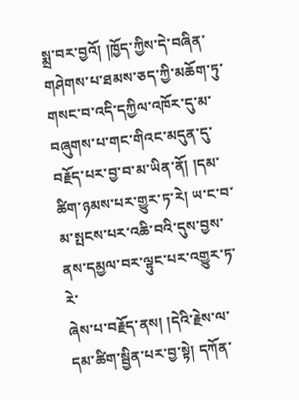སྨྲ་བར་བྱའོ། །ཁྱོད་ཀྱིས་དེ་བཞིན་གཤེགས་པ་ཐམས་ཅད་ཀྱི་མཆོག་ཏུ་གསང་བ་འདི་དཀྱིལ་འཁོར་དུ་མ་བཞུགས་པ་གང་གིའང་མདུན་དུ་བརྗོད་པར་བྱ་བ་མ་ཡིན་ནོ། །དམ་ཚིག་ཉམས་པར་གྱུར་ཏ་རེ། ཡ་ང་བ་མ་སྤངས་པར་འཆི་བའི་དུས་བྱས་ནས་དམྱལ་བར་ལྟུང་པར་འགྱུར་ཏ་རེ་
ཞེས་པ་བརྗོད་ནས། །དེའི་རྗེས་ལ་དམ་ཚིག་སྦྱིན་པར་བྱ་སྟེ། དཀོན་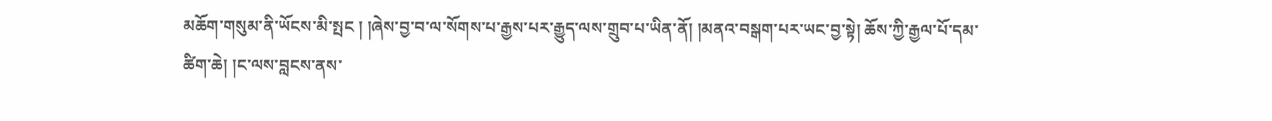མཆོག་གསུམ་ནི་ཡོངས་མི་སྤང ། །ཞེས་བྱ་བ་ལ་སོགས་པ་རྒྱས་པར་རྒྱུད་ལས་གྲུབ་པ་ཡིན་ནོ། །མནའ་བསྒག་པར་ཡང་བྱ་སྟེ། ཆོས་ཀྱི་རྒྱལ་པོ་དམ་ཚིག་ཆེ། །ང་ལས་བླངས་ནས་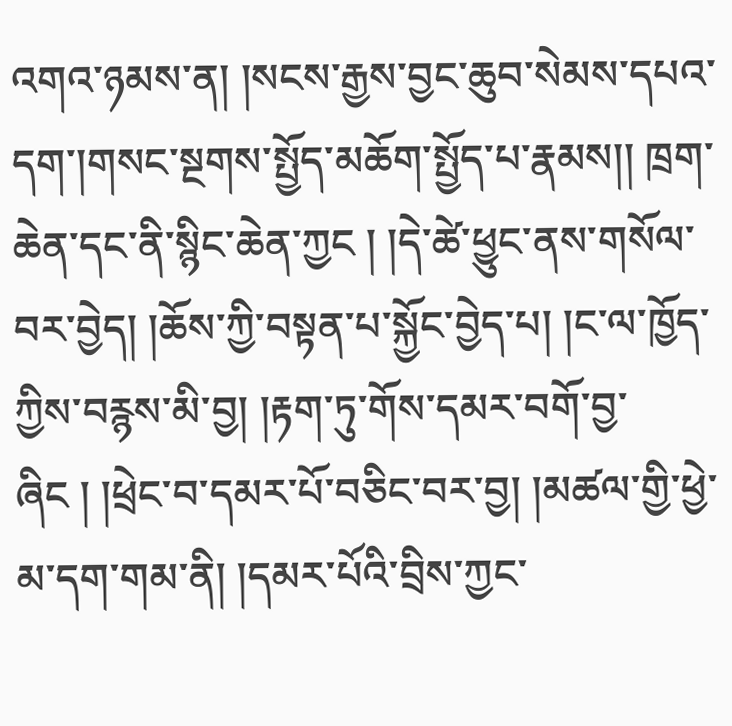འགའ་ཉམས་ན། །སངས་རྒྱས་བྱང་ཆུབ་སེམས་དཔའ་དག་།གསང་སྔགས་སྤྱོད་མཆོག་སྤྱོད་པ་རྣམས།། ཁྲག་ཆེན་དང་ནི་སྙིང་ཆེན་ཀྱང ། །དེ་ཚེ་ཕྱུང་ནས་གསོལ་བར་བྱེད། །ཆོས་ཀྱི་བསྟན་པ་སྐྱོང་བྱེད་པ། །ང་ལ་ཁྱོད་ཀྱིས་བརྙས་མི་བྱ། །རྟག་ཏུ་གོས་དམར་བགོ་བྱ་ཞིང ། །ཕྲེང་བ་དམར་པོ་བཅིང་བར་བྱ། །མཚལ་གྱི་ཕྱེ་མ་དག་གམ་ནི། །དམར་པོའི་བྲིས་ཀྱང་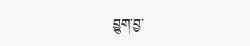བྱུག་བྱ་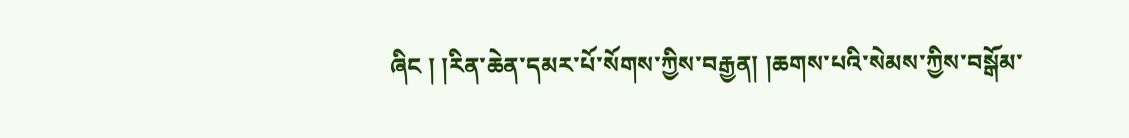ཞིང ། །རིན་ཆེན་དམར་པོ་སོགས་ཀྱིས་བརྒྱན། །ཆགས་པའི་སེམས་ཀྱིས་བསྒོམ་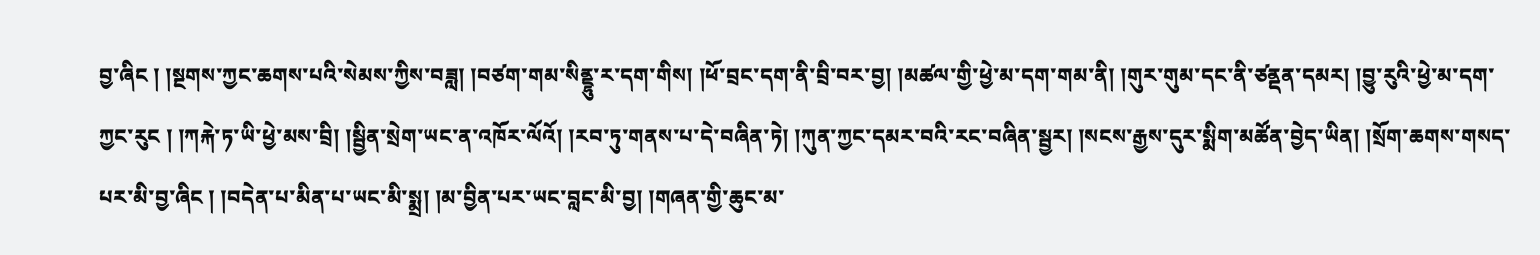བྱ་ཞིང ། །སྔགས་ཀྱང་ཆགས་པའི་སེམས་ཀྱིས་བཟླ། །བཙག་གམ་སིནྡྷུ་ར་དག་གིས། །ཕོ་བྲང་དག་ནི་བྲི་བར་བྱ། །མཚལ་གྱི་ཕྱེ་མ་དག་གམ་ནི། །གུར་གུམ་དང་ནི་ཙནྡན་དམར། །བྱུ་རུའི་ཕྱེ་མ་དག་ཀྱང་རུང ། །ཀརྐེ་ཏ་ཡི་ཕྱེ་མས་བྲི། །སྦྱིན་སྲེག་ཡང་ན་འཁོར་ལོའོ། །རབ་ཏུ་གནས་པ་དེ་བཞིན་ཏེ། །ཀུན་ཀྱང་དམར་བའི་རང་བཞིན་སྦྱར། །སངས་རྒྱས་དུར་སྨིག་མཚོན་བྱེད་ཡིན། །སྲོག་ཆགས་གསད་པར་མི་བྱ་ཞིང ། །བདེན་པ་མིན་པ་ཡང་མི་སྨྲ། །མ་བྱིན་པར་ཡང་བླང་མི་བྱ། །གཞན་གྱི་ཆུང་མ་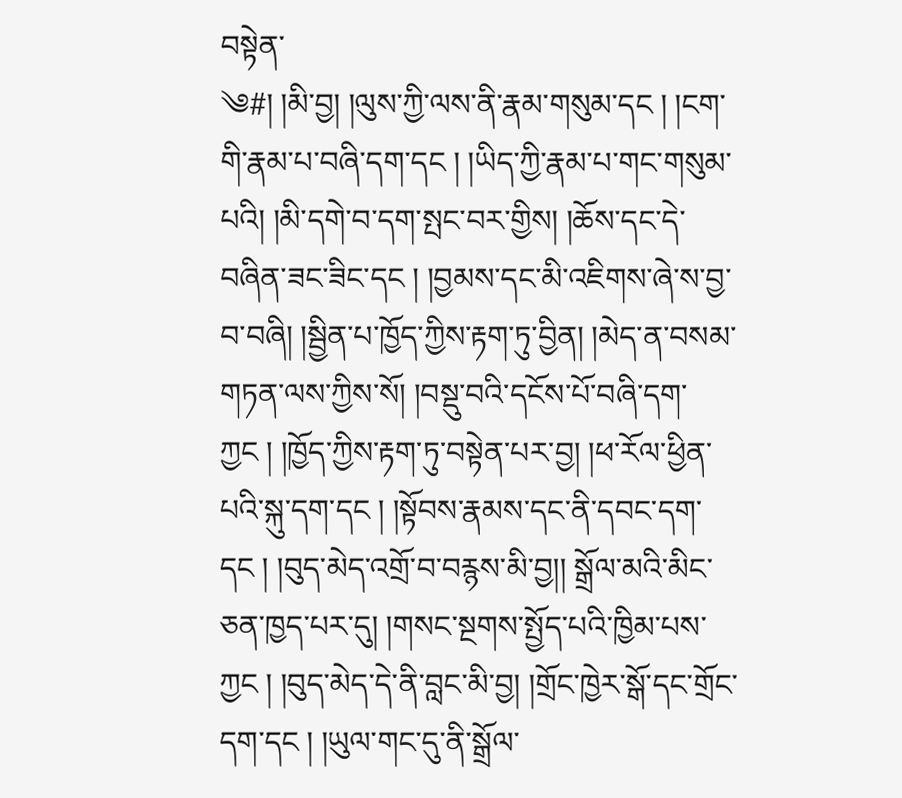བསྟེན་
༄#། །མི་བྱ། །ལུས་ཀྱི་ལས་ནི་རྣམ་གསུམ་དང ། །ངག་གི་རྣམ་པ་བཞི་དག་དང ། །ཡིད་ཀྱི་རྣམ་པ་གང་གསུམ་པའི། །མི་དགེ་བ་དག་སྤང་བར་གྱིས། །ཆོས་དང་དེ་བཞིན་ཟང་ཟིང་དང ། །བྱམས་དང་མི་འཇིགས་ཞེ་ས་བྱ་བ་བཞི། །སྦྱིན་པ་ཁྱོད་ཀྱིས་རྟག་ཏུ་བྱིན། །མེད་ན་བསམ་གཏན་ལས་ཀྱིས་སོ། །བསྡུ་བའི་དངོས་པོ་བཞི་དག་ཀྱང ། །ཁྱོད་ཀྱིས་རྟག་ཏུ་བསྟེན་པར་བྱ། །ཕ་རོལ་ཕྱིན་པའི་སྐུ་དག་དང ། །སྟོབས་རྣམས་དང་ནི་དབང་དག་དང ། །བུད་མེད་འགྲོ་བ་བརྙས་མི་བྱ།། སྒྲོལ་མའི་མིང་ཅན་ཁྱད་པར་དུ། །གསང་སྔགས་སྤྱོད་པའི་ཁྱིམ་པས་ཀྱང ། །བུད་མེད་དེ་ནི་བླང་མི་བྱ། །གྲོང་ཁྱེར་སྒོ་དང་གྲོང་དག་དང ། །ཡུལ་གང་དུ་ནི་སྒྲོལ་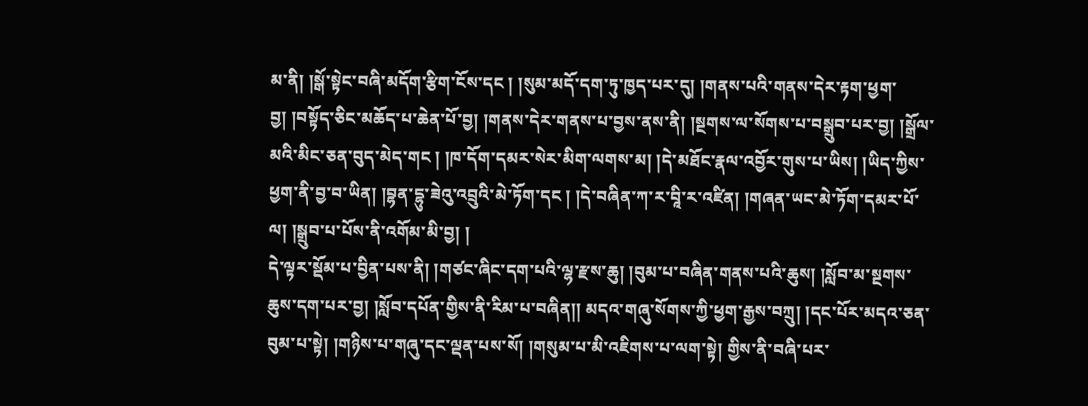མ་ནི། །སྒོ་སྟེང་བཞི་མདོག་རྩིག་ངོས་དང ། །སུམ་མདོ་དག་ཏུ་ཁྱད་པར་དུ། །གནས་པའི་གནས་དེར་རྟག་ཕྱག་བྱ། །བསྟོད་ཅིང་མཆོད་པ་ཆེན་པོ་བྱ། །གནས་དེར་གནས་པ་བྱས་ནས་ནི། །སྔགས་ལ་སོགས་པ་བསྒྲུབ་པར་བྱ། །སྒྲོལ་མའི་མིང་ཅན་བུད་མེད་གང ། །ཁ་དོག་དམར་སེར་མིག་ལགས་མ། །དེ་མཐོང་རྣལ་འབྱོར་གུས་པ་ཡིས། །ཡིད་ཀྱིས་ཕྱག་ནི་བྱ་བ་ཡིན། །བྷན་དྷུ་ཟེའུ་འབྲུའི་མེ་ཏོག་དང ། །དེ་བཞིན་ཀ་ར་བཱི་ར་འཛིན། །གཞན་ཡང་མེ་ཏོག་དམར་པོ་ལ། །སྒྲུབ་པ་པོས་ནི་འགོམ་མི་བྱ། །
དེ་ལྟར་སྡོམ་པ་བྱིན་པས་ནི། །གཙང་ཞིང་དག་པའི་ལྷ་རྫས་ཆུ། །བུམ་པ་བཞིན་གནས་པའི་ཆུས། །སློབ་མ་སྔགས་ཆུས་དག་པར་བྱ། །སློབ་དཔོན་གྱིས་ནི་རིམ་པ་བཞིན།། མདའ་གཞུ་སོགས་ཀྱི་ཕྱག་རྒྱས་བཀྲུ། །དང་པོར་མདའ་ཅན་བུམ་པ་སྟེ། །གཉིས་པ་གཞུ་དང་ལྡན་པས་སོ། །གསུམ་པ་མི་འཇིགས་པ་ལག་སྟེ། གྱིས་ནི་བཞི་པར་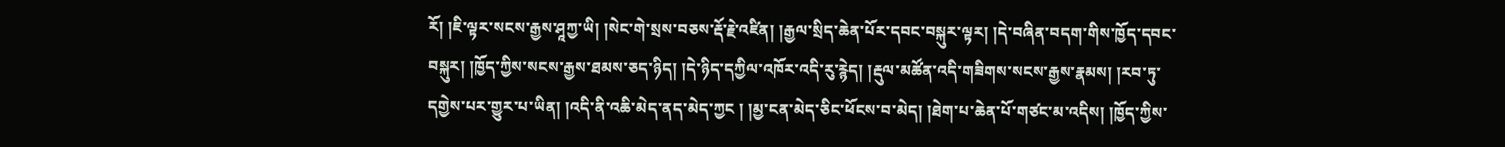རོ། །ཇི་ལྟར་སངས་རྒྱས་ཤཱཀྱ་ཡི། །སེང་གེ་སྲས་བཅས་རྡོ་རྗེ་འཛིན། །རྒྱལ་སྲིད་ཆེན་པོར་དབང་བསྐུར་ལྟར། །དེ་བཞིན་བདག་གིས་ཁྱོད་དབང་བསྐུར། །ཁྱོད་ཀྱིས་སངས་རྒྱས་ཐམས་ཅད་ཉིད། །དེ་ཉིད་དཀྱིལ་འཁོར་འདི་རུ་རྙེད། །རྡུལ་མཚོན་འདི་གཟིགས་སངས་རྒྱས་རྣམས། །རབ་ཏུ་དགྱེས་པར་གྱུར་པ་ཡིན། །འདི་ནི་འཆི་མེད་ནད་མེད་ཀྱང ། །མྱ་ངན་མེད་ཅིང་ཕོངས་བ་མེད། །ཐེག་པ་ཆེན་པོ་གཙང་མ་འདིས། །ཁྱོད་ཀྱིས་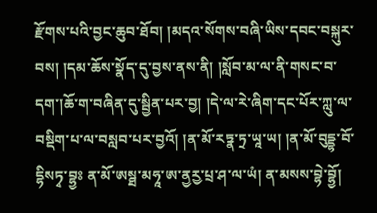རྫོགས་པའི་བྱང་ཆུབ་ཐོབ། །མདའ་སོགས་བཞི་ཡིས་དབང་བསྐུར་བས། །དམ་ཆོས་སྣོད་དུ་བྱས་ནས་ནི། །སློབ་མ་ལ་ནི་གསང་བ་དག་།ཆོ་ག་བཞིན་དུ་སྦྱིན་པར་བྱ། །དེ་ལ་རེ་ཞིག་དང་པོར་ཀླུ་ལ་བསྡིག་པ་ལ་བསླབ་པར་བྱའོ། །ན་མོ་རཏྣ་ཏྲ་ཡཱ་ཡ། །ན་མོ་བུདྡྷ་བོ་དྷིསཏྭ་བྷྱཿ ན་མོ་ཨསྠ་མཧཱ་ཨ་ནྱརྱ་པྲ་ཤ་ལ་ཡཾ། ན་མསས་བྷེ་བྷྱོ།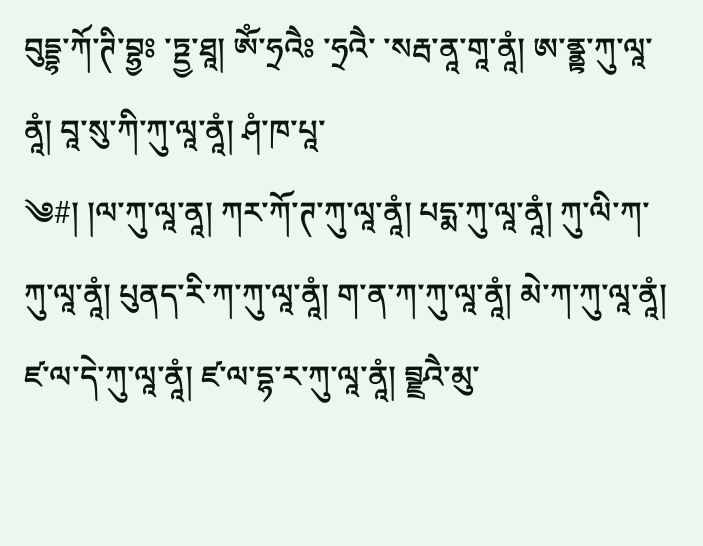བུདྡྷ་ཀོ་ཊི་བྷྱཿ ་ཏྡྱ་ཐཱ། ཨོཾ་ཧྲའཻཿ ་ཧྲའཻ་ ་སརྦ་ནཱ་གཱ་ནཱཾ། ཨ་ནྣྟ་ཀུ་ལཱ་ནཱཾ། བཱ་སུ་ཀི་ཀུ་ལཱ་ནཱཾ། ཤཾ་ཁ་པཱ་
༄#། །ལ་ཀུ་ལཱ་ནཱ། ཀར་ཀོ་ཊ་ཀུ་ལཱ་ནཱཾ། པདྨ་ཀུ་ལཱ་ནཱཾ། ཀུ་ལི་ཀ་ཀུ་ལཱ་ནཱཾ། པུནད་རི་ཀ་ཀུ་ལཱ་ནཱཾ། ག་ན་ཀ་ཀུ་ལཱ་ནཱཾ། མེ་ཀ་ཀུ་ལཱ་ནཱཾ། ཛ་ལ་དེ་ཀུ་ལཱ་ནཱཾ། ཛ་ལ་དྷ་ར་ཀུ་ལཱ་ནཱཾ། བྲྫྲའཻ་མུ་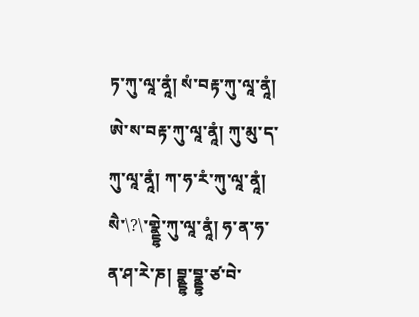ཏ་ཀུ་ལཱ་ནཱཾ། སཾ་བརྟ་ཀུ་ལཱ་ནཱཾ། ཨེ་ས་བརྟ་ཀུ་ལཱ་ནཱཾ། ཀུ་མུ་ད་ཀུ་ལཱ་ནཱཾ། ཀ་ཧ་རཾ་ཀུ་ལཱ་ནཱཾ། སཻ་\?\་གྣྡྷེ་ཀུ་ལཱ་ནཱཾ། ཧ་ན་ཧ་ན་ཤ་རེ་ཎ། བྣྡྷ་བྣྡྷ་ཙ་བེ་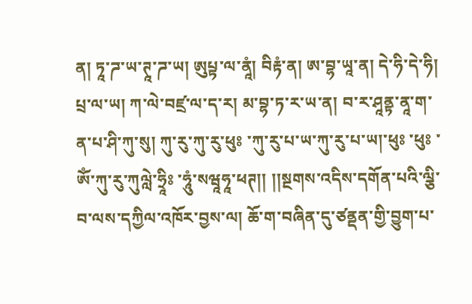ན། ཏཱ་ཌ་ཡ་ཊཱ་ཌ་ཡ། ཨུཔྟ་ལ་ནཱཾ། བིརྟཾ་ན། ཨ་བྷ་ཡཱ་ན། དེ་ཧི་དེ་ཧི། པྲ་ལ་ཡ། ཀ་ལེ་བཛྲ་ལ་ད་ར། མ་བྷ་ཏ་ར་ཡ་ན། བ་ར་ཤཱནྟ་ནཱ་ག་ན་པ་ཤི་ཀུ་སུ། ཀུ་རུ་ཀུ་རུ་ཕུཿ ་ཀུ་རུ་པ་ཡ་ཀུ་རུ་པ་ཡ།་ཕུཿ ་ཕུཿ ་ཨོཾ་ཀུ་རུ་ཀུལླེ་ཧྲཱིཿ ་ཧཱུཾ་སཝཱཧཱ་ཕཊ།། །།སྔགས་འདིས་དགོན་པའི་ལྕི་བ་ལས་དཀྱིལ་འཁོར་བྱས་ལ། ཆོ་ག་བཞིན་དུ་ཙནྡན་གྱི་བྱུག་པ་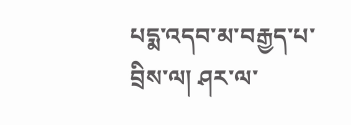པདྨ་འདབ་མ་བརྒྱད་པ་བྲིས་ལ། ཤར་ལ་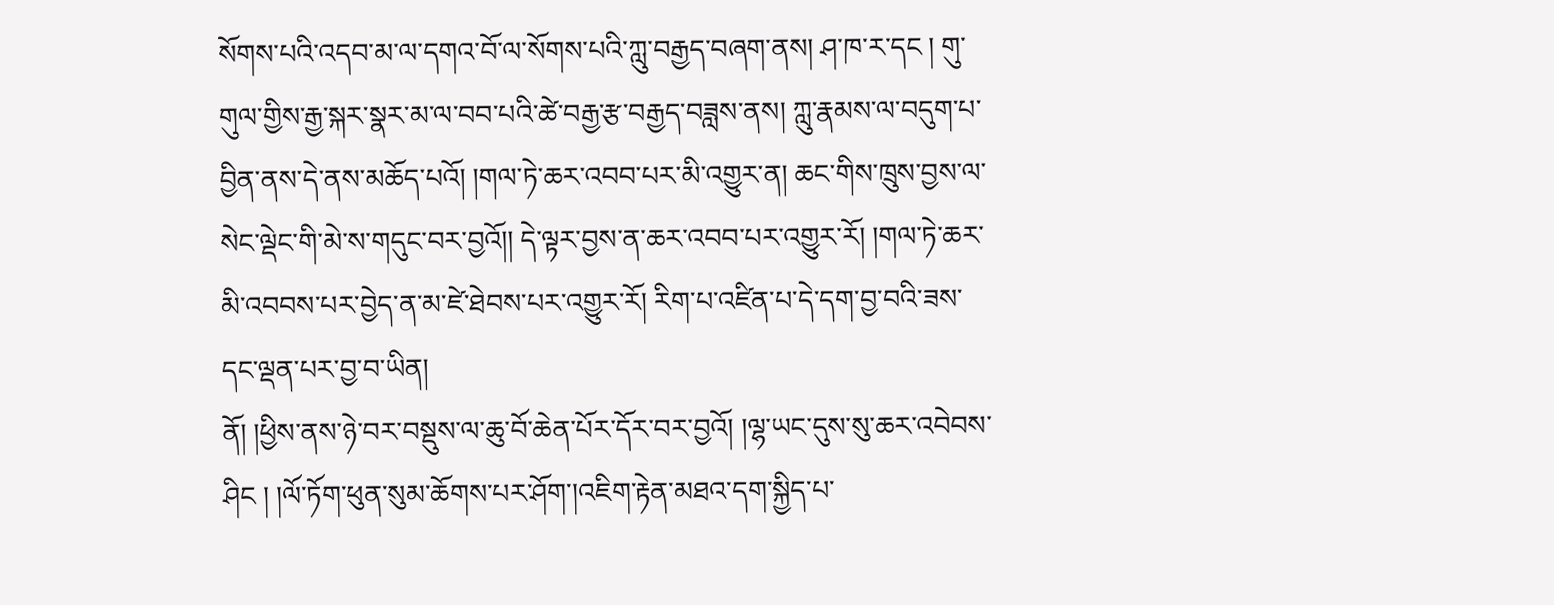སོགས་པའི་འདབ་མ་ལ་དགའ་བོ་ལ་སོགས་པའི་ཀླུ་བརྒྱད་བཞག་ནས། ཤ་ཁ་ར་དང ། གུ་གུལ་གྱིས་རྒྱ་སྐར་སྣར་མ་ལ་བབ་པའི་ཚེ་བརྒྱ་རྩ་བརྒྱད་བཟླས་ནས། ཀླུ་རྣམས་ལ་བདུག་པ་བྱིན་ནས་དེ་ནས་མཆོད་པའོ། །གལ་ཏེ་ཆར་འབབ་པར་མི་འགྱུར་ན། ཆང་གིས་ཁྲུས་བྱས་ལ་སེང་ལྡེང་གི་མེ་ས་གདུང་བར་བྱའོ།། དེ་ལྟར་བྱས་ན་ཆར་འབབ་པར་འགྱུར་རོ། །གལ་ཏེ་ཆར་མི་འབབས་པར་བྱེད་ན་མ་ཛེ་ཐེབས་པར་འགྱུར་རོ། རིག་པ་འཛིན་པ་དེ་དག་བྱ་བའི་ཟས་དང་ལྡན་པར་བྱ་བ་ཡིན།
ནོ། །ཕྱིས་ནས་ཉེ་བར་བསྡུས་ལ་ཆུ་བོ་ཆེན་པོར་དོར་བར་བྱའོ། །ལྷ་ཡང་དུས་སུ་ཆར་འབེབས་ཤིང ། །ལོ་ཏོག་ཕུན་སུམ་ཆོགས་པར་ཤོག་།འཇིག་རྟེན་མཐའ་དག་སྐྱིད་པ་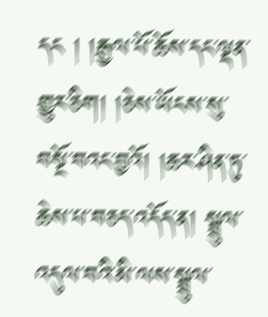དང ། །རྒྱལ་པོ་ཆོས་དང་ལྡན་གྱུར་ཅིག། །ཅེས་ཡོངས་སུ་བསྔོ་བའང་བྱའོ། །ཆར་ཤིན་ཏུ་ཆེས་པ་བཅད་འདོད་ན། སྦྲུལ་འདུལ་བའི་མི་ལས་སྦྲུལ་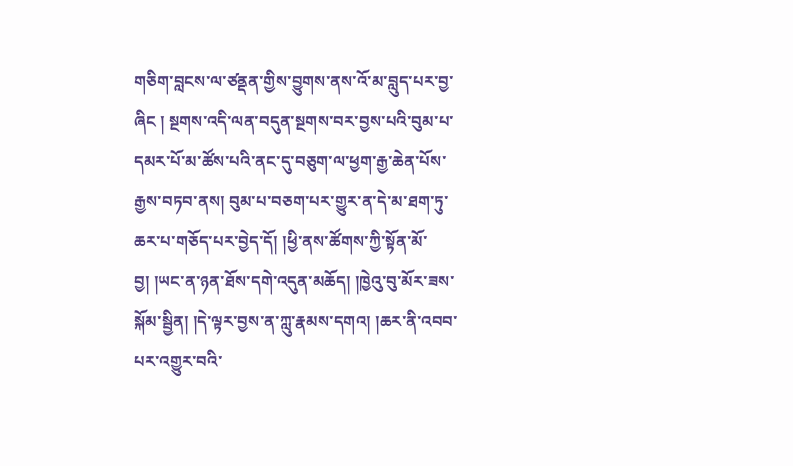གཅིག་བླངས་ལ་ཙནྡན་གྱིས་བྱུགས་ནས་འོ་མ་བླུད་པར་བྱ་ཞིང ། སྔགས་འདི་ལན་བདུན་སྔགས་བར་བྱས་པའི་བུམ་པ་དམར་པོ་མ་ཚོས་པའི་ནང་དུ་བཅུག་ལ་ཕྱག་རྒྱ་ཆེན་པོས་རྒྱས་བཏབ་ནས། བུམ་པ་བཅག་པར་གྱུར་ན་དེ་མ་ཐག་ཏུ་ཆར་པ་གཅོད་པར་བྱེད་དོ། །ཕྱི་ནས་ཚོགས་ཀྱི་སྟོན་མོ་བྱ། །ཡང་ན་ཉན་ཐོས་དགེ་འདུན་མཆོད། །ཁྱེའུ་བུ་མོར་ཟས་སྐོམ་སྦྱིན། །དེ་ལྟར་བྱས་ན་ཀླུ་རྣམས་དགའ། །ཆར་ནི་འབབ་པར་འགྱུར་བའི་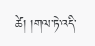ཚེ། །གལ་ཏེ་འདི་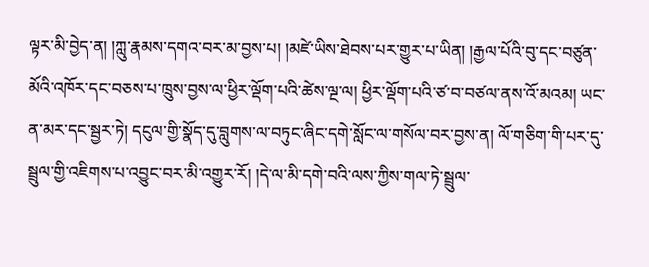ལྟར་མི་བྱེད་ན། །ཀླུ་རྣམས་དགའ་བར་མ་བྱས་པ། །མཛེ་ཡིས་ཐེབས་པར་གྱུར་པ་ཡིན། །རྒྱལ་པོའི་བུ་དང་བཙུན་མོའི་འཁོར་དང་བཅས་པ་ཁྲུས་བྱས་ལ་ཕྱིར་ལྡོག་པའི་ཚེས་ལྔ་ལ། ཕྱིར་ལྡོག་པའི་ཙ་བ་བཙལ་ནས་འོ་མའམ། ཡང་ན་མར་དང་སྦྱར་ཏེ། དངུལ་གྱི་སྣོད་དུ་བླུགས་ལ་བཏུང་ཞིང་དགེ་སློང་ལ་གསོལ་བར་བྱས་ན། ལོ་གཅིག་གི་པར་དུ་སྦྲུལ་གྱི་འཇིགས་པ་འབྱུང་བར་མི་འགྱུར་རོ། །དེ་ལ་མི་དགེ་བའི་ལས་ཀྱིས་གལ་ཏེ་སྦྲུལ་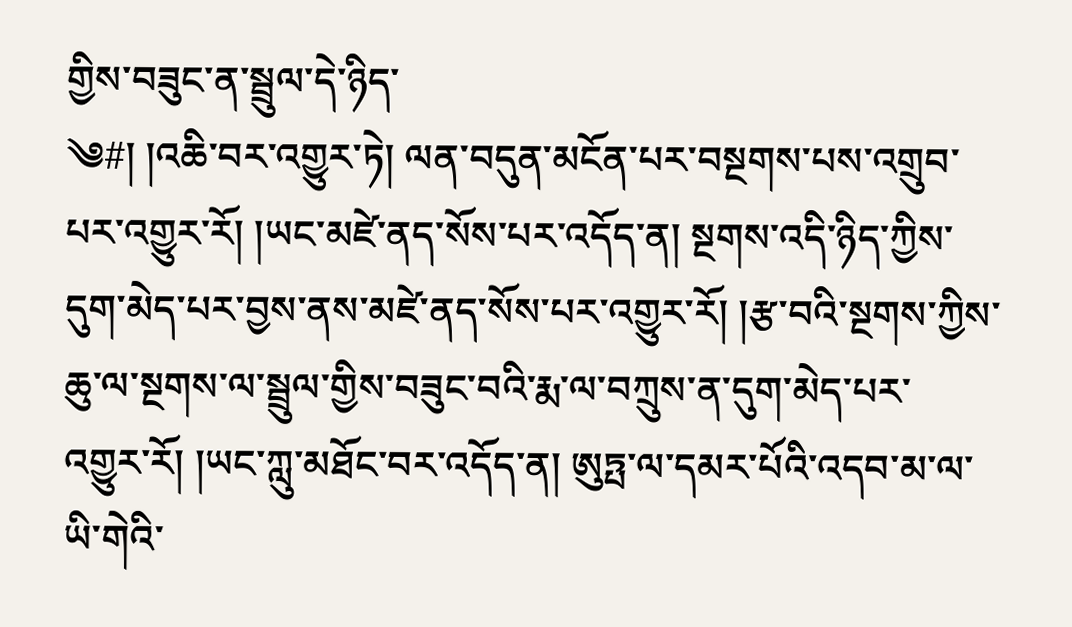གྱིས་བཟུང་ན་སྦྲུལ་དེ་ཉིད་
༄#། །འཆི་བར་འགྱུར་ཏེ། ལན་བདུན་མངོན་པར་བསྔགས་པས་འགྲུབ་པར་འགྱུར་རོ། །ཡང་མཛེ་ནད་སོས་པར་འདོད་ན། སྔགས་འདི་ཉིད་ཀྱིས་དུག་མེད་པར་བྱས་ནས་མཛེ་ནད་སོས་པར་འགྱུར་རོ། །རྩ་བའི་སྔགས་ཀྱིས་ཆུ་ལ་སྔགས་ལ་སྦྲུལ་གྱིས་བཟུང་བའི་རྨ་ལ་བཀྲུས་ན་དུག་མེད་པར་འགྱུར་རོ། །ཡང་ཀླུ་མཐོང་བར་འདོད་ན། ཨུཏྤ་ལ་དམར་པོའི་འདབ་མ་ལ་ཡི་གེའི་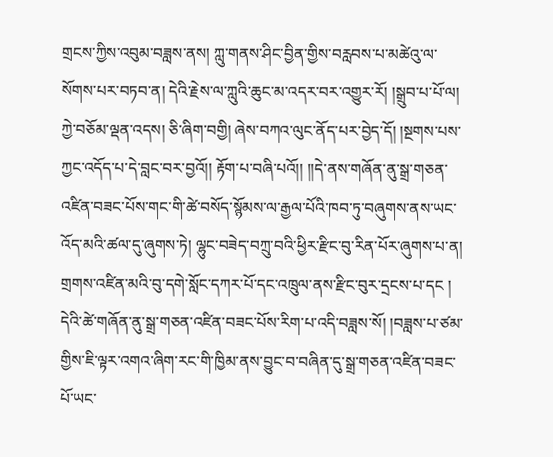གྲངས་ཀྱིས་འབུམ་བཟླས་ནས། ཀླུ་གནས་ཤིང་བྱིན་གྱིས་བརླབས་པ་མཚེའུ་ལ་སོགས་པར་བཏབ་ན། དེའི་རྗེས་ལ་ཀླུའི་ཆུང་མ་འདར་བར་འགྱུར་རོ། །སྒྲུབ་པ་པོ་ལ། ཀྱེ་བཅོམ་ལྡན་འདས། ཅི་ཞིག་བགྱི། ཞེས་བཀའ་ལུང་ནོད་པར་བྱེད་དོ། །སྔགས་པས་ཀྱང་འདོད་པ་དེ་བླང་བར་བྱའོ།། རྟོག་པ་བཞི་པའོ།། །།དེ་ནས་གཞོན་ནུ་སྒྲ་གཅན་འཛིན་བཟང་པོས་གང་གི་ཚེ་བསོད་སྙོམས་ལ་རྒྱལ་པོའི་ཁབ་ཏུ་བཞུགས་ནས་ཡང་འོད་མའི་ཚལ་དུ་ཞུགས་ཏེ། ལྷུང་བཟེད་བཀྲུ་བའི་ཕྱིར་རྫིང་བུ་རིན་པོར་ཞུགས་པ་ན། གྲགས་འཛིན་མའི་བུ་དགེ་སློང་དཀར་པོ་དང་འཁྲུལ་ནས་རྫིང་བུར་དྲངས་པ་དང ། དེའི་ཚེ་གཞོན་ནུ་སྒྲ་གཅན་འཛིན་བཟང་པོས་རིག་པ་འདི་བཟླས་སོ། །བཟླས་པ་ཙམ་གྱིས་ཇི་ལྟར་འགའ་ཞིག་རང་གི་ཁྱིམ་ནས་བྱུང་བ་བཞིན་དུ་སྒྲ་གཅན་འཛིན་བཟང་པོ་ཡང་